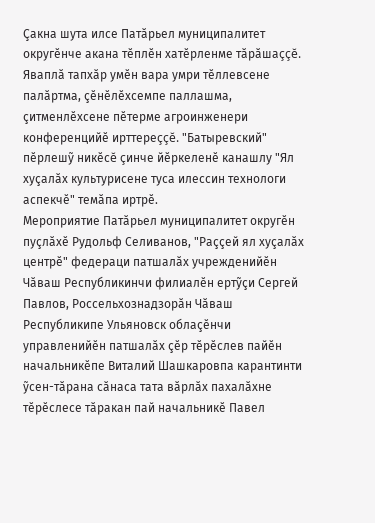Çакна шута илсе Патăрьел муниципалитет округĕнче акана тĕплĕн хатĕрленме тăрăшаççĕ. Яваплă тапхăр умĕн вара умри тĕллевсене палăртма, çĕнĕлĕхсемпе паллашма, çитменлĕхсене пĕтерме агроинженери конференцийĕ ирттереççĕ. "Батыревский" пĕрлешỹ никĕсĕ çинче йĕркеленĕ канашлу "Ял хуçалăх культурисене туса илессин технологи аспекчĕ" темăпа иртрĕ.
Мероприятие Патăрьел муниципалитет округĕн пуçлăхĕ Рудольф Селиванов, "Раççей ял хуçалăх центрĕ" федераци патшалăх учрежденийĕн Чăваш Республикинчи филиалĕн ертỹçи Сергей Павлов, Россельхознадзорăн Чăваш Республикипе Ульяновск облаçĕнчи управленийĕн патшалăх çĕр тĕрĕслев пайĕн начальникĕпе Виталий Шашкаровпа карантинти ỹсен-тăрана сăнаса тата вăрлăх пахалăхне тĕрĕслесе тăракан пай начальникĕ Павел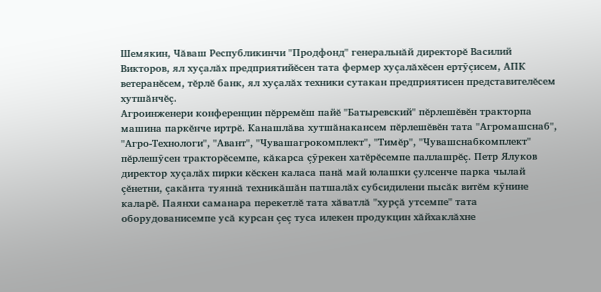Шемякин, Чăваш Республикинчи "Продфонд" генеральнăй директорĕ Василий Викторов, ял хуçалăх предприятийĕсен тата фермер хуçалăхĕсен ертỹçисем, АПК ветеранĕсем, тĕрлĕ банк, ял хуçалăх техники сутакан предприятисен представителĕсем хутшăнчĕç.
Агроинженери конференцин пĕрремĕш пайĕ "Батыревский" пĕрлешĕвĕн тракторпа машина паркĕнче иртрĕ. Канашлăва хутшăнакансем пĕрлешĕвĕн тата "Агромашснаб", "Агро-Технологи", "Авант", "Чувашагрокомплект", "Тимĕр", "Чувашснабкомплект" пĕрлешỹсен тракторĕсемпе, кăкарса çỹрекен хатĕрĕсемпе паллашрĕç. Петр Ялуков директор хуçалăх пирки кĕскен каласа панă май юлашки çулсенче парка чылай çĕнетни, çакăнта туяннă техникăшăн патшалăх субсидилени пысăк витĕм кỹнине каларĕ. Паянхи саманара перекетлĕ тата хăватлă "хурçă утсемпе" тата оборудованисемпе усă курсан çеç туса илекен продукцин хăйхаклăхне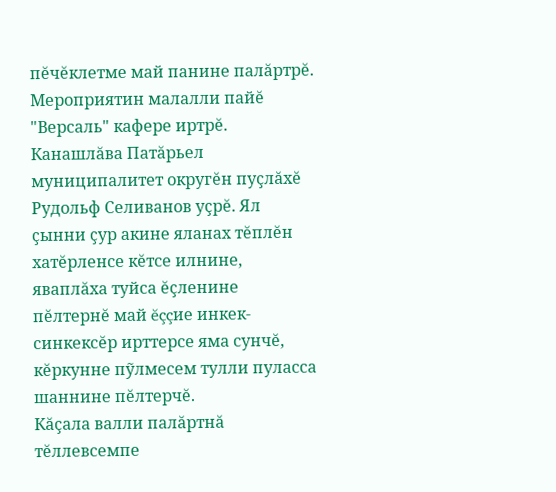пĕчĕклетме май панине палăртрĕ.
Мероприятин малалли пайĕ "Версаль" кафере иртрĕ. Канашлăва Патăрьел муниципалитет округĕн пуçлăхĕ Рудольф Селиванов уçрĕ. Ял çынни çур акине яланах тĕплĕн хатĕрленсе кĕтсе илнине, яваплăха туйса ĕçленине пĕлтернĕ май ĕççие инкек-синкексĕр ирттерсе яма сунчĕ, кĕркунне пỹлмесем тулли пуласса шаннине пĕлтерчĕ.
Кăçала валли палăртнă тĕллевсемпе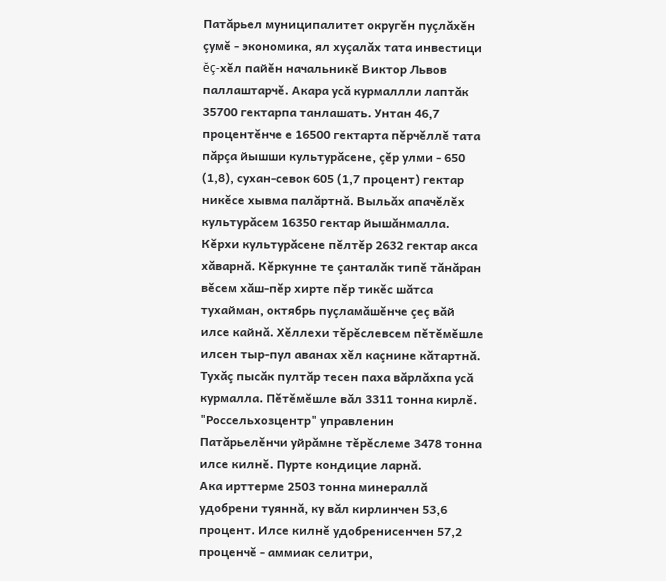Патăрьел муниципалитет округĕн пуçлăхĕн çумĕ - экономика, ял хуçалăх тата инвестици ĕç-хĕл пайĕн начальникĕ Виктор Львов паллаштарчĕ. Акара усă курмаллли лаптăк 35700 гектарпа танлашать. Унтан 46,7 процентĕнче е 16500 гектарта пĕрчĕллĕ тата пăрçа йышши культурăсене, çĕр улми - 650 (1,8), сухан-севок 605 (1,7 процент) гектар никĕсе хывма палăртнă. Выльăх апачĕлĕх культурăсем 16350 гектар йышăнмалла.
Кĕрхи культурăсене пĕлтĕр 2632 гектар акса хăварнă. Кĕркунне те çанталăк типĕ тăнăран вĕсем хăш-пĕр хирте пĕр тикĕс шăтса тухайман, октябрь пуçламăшĕнче çеç вăй илсе кайнă. Хĕллехи тĕрĕслевсем пĕтĕмĕшле илсен тыр-пул аванах хĕл каçнине кăтартнă.
Тухăç пысăк пултăр тесен паха вăрлăхпа усă курмалла. Пĕтĕмĕшле вăл 3311 тонна кирлĕ. "Россельхозцентр" управленин Патăрьелĕнчи уйрăмне тĕрĕслеме 3478 тонна илсе килнĕ. Пурте кондицие ларнă.
Ака ирттерме 2503 тонна минераллă удобрени туяннă, ку вăл кирлинчен 53,6 процент. Илсе килнĕ удобренисенчен 57,2 проценчĕ - аммиак селитри,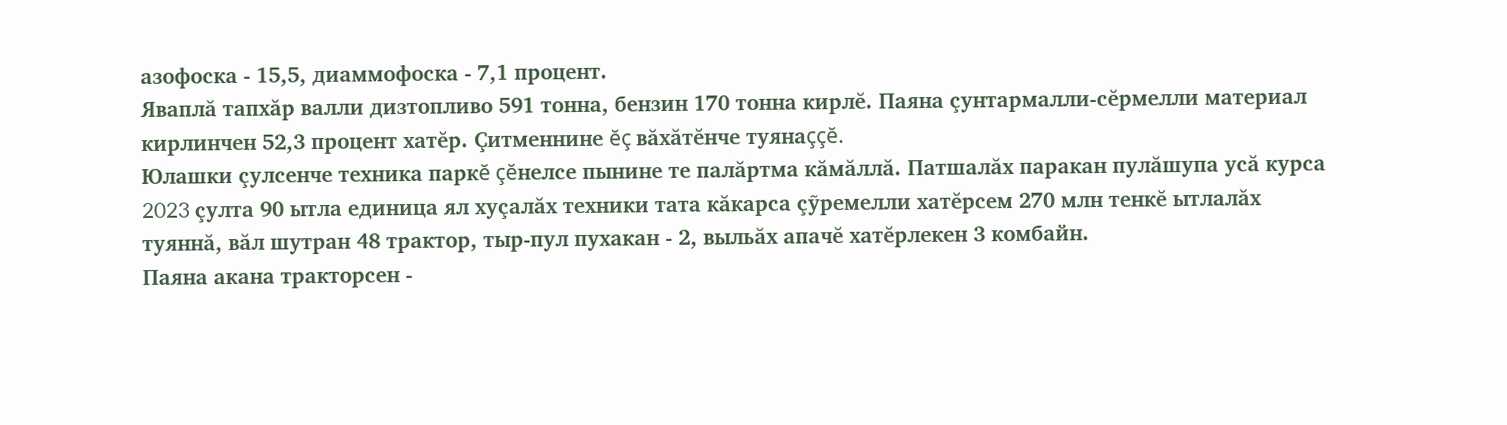азофоска - 15,5, диаммофоска - 7,1 процент.
Яваплă тапхăр валли дизтопливо 591 тонна, бензин 170 тонна кирлĕ. Паяна çунтармалли-сĕрмелли материал кирлинчен 52,3 процент хатĕр. Çитменнине ĕç вăхăтĕнче туянаççĕ.
Юлашки çулсенче техника паркĕ çĕнелсе пынине те палăртма кăмăллă. Патшалăх паракан пулăшупа усă курса 2023 çулта 90 ытла единица ял хуçалăх техники тата кăкарса çỹремелли хатĕрсем 270 млн тенкĕ ытлалăх туяннă, вăл шутран 48 трактор, тыр-пул пухакан - 2, выльăх апачĕ хатĕрлекен 3 комбайн.
Паяна акана тракторсен -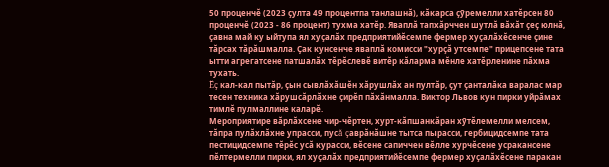50 проценчĕ (2023 çулта 49 процентпа танлашнă), кăкарса çỹремелли хатĕрсен 80 проценчĕ (2023 - 86 процент) тухма хатĕр. Яваплă тапхăрччен шутлă вăхăт çеç юлнă, çавна май ку ыйтупа ял хуçалăх предприятийĕсемпе фермер хуçалăхĕсенче çине тăрсах тăрăшмалла. Çак кунсенче яваплă комисси "хурçă утсемпе" прицепсене тата ытти агрегатсене патшалăх тĕрĕслевĕ витĕр кăларма мĕнле хатĕрленине пăхма тухать.
Ĕç кал-кал пытăр, çын сывлăхăшĕн хăрушлăх ан пултăр, çут çанталăка варалас мар тесен техника хăрушсăрлăхне çирĕп пăхăнмалла. Виктор Львов кун пирки уйрăмах тимлĕ пулмаллине каларĕ.
Мероприятире вăрлăхсене чир-чĕртен, хурт-кăпшанкăран хỹтĕлемелли мелсем, тăпра пулăхлăхне упрасси, пусă çаврăнăшне тытса пырасси, гербицидсемпе тата пестицидсемпе тĕрĕс усă курасси, вĕсене сапиччен вĕлле хурчĕсене усракансене пĕлтермелли пирки, ял хуçалăх предприятийĕсемпе фермер хуçалăхĕсене паракан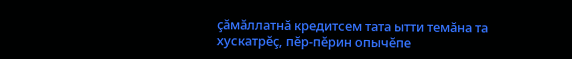çăмăллатнă кредитсем тата ытти темăна та хускатрĕç, пĕр-пĕрин опычĕпе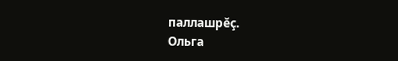паллашрĕç.
Ольга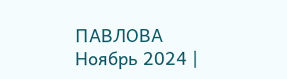ПАВЛОВА
Ноябрь 2024 |